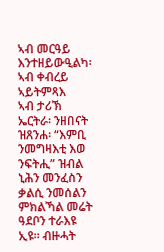ኣብ መርዓይ እንተዘይውዒልካ፡ ኣብ ቀብረይ ኣይትምጻእ
ኣብ ታሪኽ ኤርትራ፡ ንዘበናት ዝጸንሐ፡ “እምቢ ንመግዛእቲ እወ ንፍትሒ” ዝብል ኒሕን መንፈስን ቃልሲ ንመሰልን ምክልኻል መሬት ዓደቦን ተራእዩ ኢዩ። ብዙሓት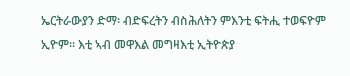ኤርትራውያን ድማ፡ ብድፍረትን ብስሕለትን ምእንቲ ፍትሒ ተወፍዮም ኢዮም። እቲ ኣብ መዋእል መግዛእቲ ኢትዮጵያ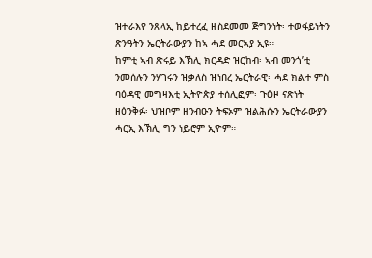ዝተራእየ ንጸላኢ ከይተረፈ ዘስደመመ ጅግንነት፡ ተወፋይነትን ጽንዓትን ኤርትራውያን ከኣ ሓደ መርኣያ ኢዩ።
ከምቲ ኣብ ጽሩይ እኽሊ ክርዳድ ዝርከብ፡ ኣብ መንጎ’ቲ ንመሰሉን ንሃገሩን ዝቃለስ ዝነበረ ኤርትራዊ፡ ሓደ ክልተ ምስ ባዕዳዊ መግዛእቲ ኢትዮጵያ ተሰሊፎም፡ ጉዕዞ ናጽነት ዘዕንቅፉ፡ ህዝቦም ዘንብዑን ትፍኦም ዝልሕሱን ኤርትራውያን ሓርኢ እኽሊ ግን ነይሮም ኢዮም።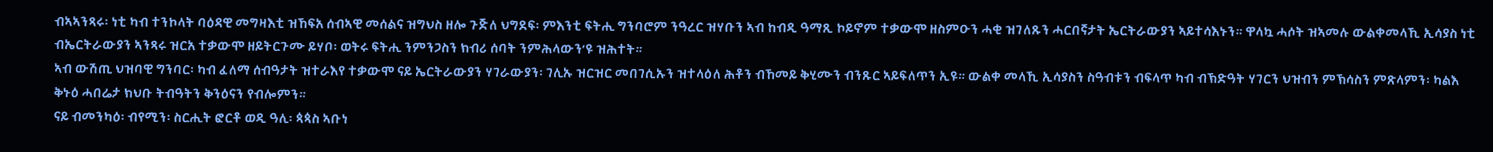ብኣኣንጻሩ፡ ነቲ ካብ ተንኮላት ባዕዳዊ መግዛእቲ ዝኸፍአ ሰብኣዊ መሰልና ዝግህስ ዘሎ ጉጅለ ህግደፍ፡ ምእንቲ ፍትሒ ግንባሮም ንዓረር ዝሃቡን ኣብ ከብዲ ዓማጺ ኮይኖም ተቃውሞ ዘስምዑን ሓቂ ዝገለጹን ሓርበኛታት ኤርትራውያን ኣይተሳእኑን። ዋላኳ ሓሶት ዝኣመሉ ውልቀመላኺ ኢሳያስ ነቲ ብኤርትራውያን ኣንጻሩ ዝርአ ተቃውሞ ዘይትርጉሙ ይሃቦ፡ ወትሩ ፍትሒ ንምንጋስን ክብሪ ሰባት ንምሕላውን’ዩ ዝሕተት።
ኣብ ውሽጢ ህዝባዊ ግንባር፡ ካብ ፈለማ ሰብዓታት ዝተራእየ ተቃውሞ ናይ ኤርትራውያን ሃገራውያን፡ ገሊኡ ዝርዝር መበገሲኡን ዝተላዕለ ሕቶን ብኸመይ ቅሂሙን ብንጹር ኣይፍለጥን ኢዩ። ውልቀ መላኺ ኢሳያስን ስዓብቱን ብፍላጥ ካብ ብኽድዓት ሃገርን ህዝብን ምኽሳስን ምጽላምን፡ ካልእ ቅኑዕ ሓበሬታ ክህቡ ትብዓትን ቅንዕናን የብሎምን።
ናይ ብመንካዕ፡ ብየሚን፡ ስርሒት ፎርቶ ወዲ ዓሊ፡ ጳጳስ ኣቡነ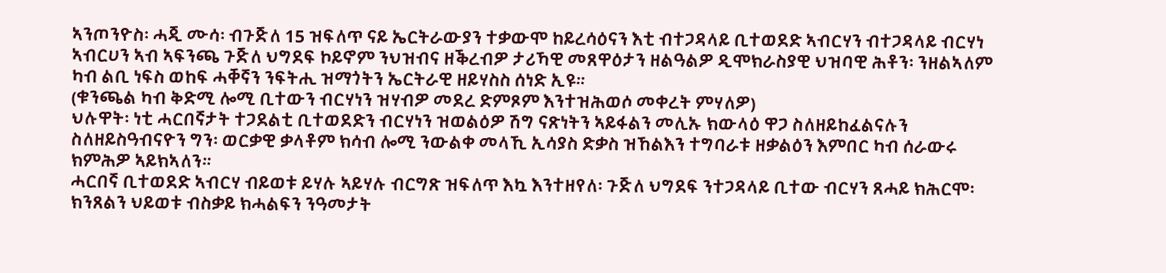ኣንጦንዮስ፡ ሓጂ ሙሳ፡ ብጉጅለ 15 ዝፍለጥ ናይ ኤርትራውያን ተቃውሞ ከይረሳዕናን እቲ ብተጋዳላይ ቢተወደድ ኣብርሃን ብተጋዳላይ ብርሃነ ኣብርሀን ኣብ ኣፍንጫ ጉጅለ ህግደፍ ኮይኖም ንህዝብና ዘቕረብዎ ታሪኻዊ መጸዋዕታን ዘልዓልዎ ዲሞክራስያዊ ህዝባዊ ሕቶን፡ ንዘልኣለም ካብ ልቢ ነፍስ ወከፍ ሓቐኛን ንፍትሒ ዝማጎትን ኤርትራዊ ዘይሃስስ ሰነድ ኢዩ።
(ቁንጫል ካብ ቅድሚ ሎሚ ቢተውን ብርሃነን ዝሃብዎ መደረ ድምጾም እንተዝሕወሶ መቀረት ምሃለዎ)
ህሉዋት፡ ነቲ ሓርበኛታት ተጋደልቲ ቢተወደድን ብርሃነን ዝወልዕዎ ሽግ ናጽነትን ኣይፋልን መሊኡ ክውላዕ ዋጋ ስለዘይከፈልናሉን ስለዘይስዓብናዮን ግን፡ ወርቃዊ ቃላቶም ክሳብ ሎሚ ንውልቀ መላኺ ኢሳያስ ድቃስ ዝኸልእን ተግባራቱ ዘቃልዕን እምበር ካብ ሰራውሩ ክምሕዎ ኣይክኣለን።
ሓርበኛ ቢተወደድ ኣብርሃ ብይወቱ ይሃሉ ኣይሃሉ ብርግጽ ዝፍለጥ እኳ እንተዘየለ፡ ጉጅለ ህግደፍ ንተጋዳላይ ቢተው ብርሃን ጸሓይ ክሕርሞ፡ ክንጸልን ህይወቱ ብስቃይ ክሓልፍን ንዓመታት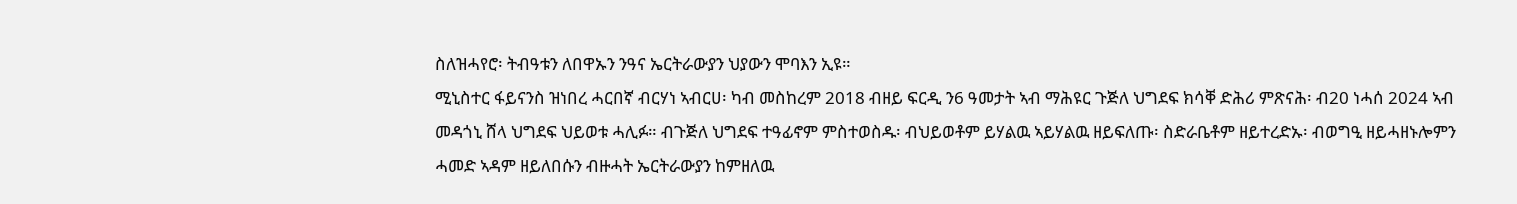ስለዝሓየሮ፡ ትብዓቱን ለበዋኡን ንዓና ኤርትራውያን ህያውን ሞባእን ኢዩ።
ሚኒስተር ፋይናንስ ዝነበረ ሓርበኛ ብርሃነ ኣብርሀ፡ ካብ መስከረም 2018 ብዘይ ፍርዲ ን6 ዓመታት ኣብ ማሕዩር ጉጅለ ህግደፍ ክሳቐ ድሕሪ ምጽናሕ፡ ብ20 ነሓሰ 2024 ኣብ መዳጎኒ ሸላ ህግደፍ ህይወቱ ሓሊፉ። ብጉጅለ ህግደፍ ተዓፊኖም ምስተወስዱ፡ ብህይወቶም ይሃልዉ ኣይሃልዉ ዘይፍለጡ፡ ስድራቤቶም ዘይተረድኡ፡ ብወግዒ ዘይሓዘኑሎምን ሓመድ ኣዳም ዘይለበሱን ብዙሓት ኤርትራውያን ከምዘለዉ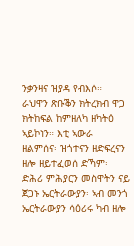ንቃንዛና ዝያዳ የብእሶ።
ራህዋን ጽቡቕን ክትረክብ ዋጋ ክትከፍል ከምዘለካ ዘካትዕ ኣይኮነን። እቲ ኣውራ ዘልምሰና፡ ዝጎተናን ዘድፍረናን ዘሎ ዘይተፈወሰ ድኻም፡ ድሕሪ ምሕያርን መስዋትን ናይ ጀጋኑ ኤርትራውያን፡ ኣብ መንጎ ኤርትራውያን ሳዕሪሩ ካብ ዘሎ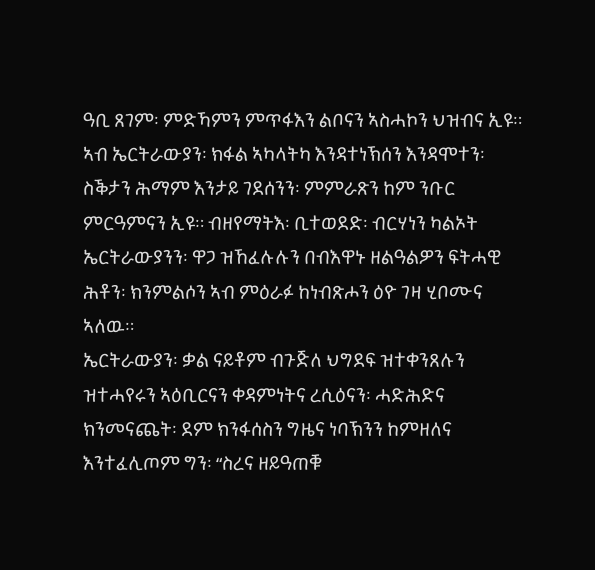ዓቢ ጸገም፡ ምድኻምን ምጥፋእን ልቦናን ኣስሓኮን ህዝብና ኢዩ።
ኣብ ኤርትራውያን፡ ክፋል ኣካላትካ እንዳተነኽሰን እንዳሞተን፡ ስቕታን ሕማም እንታይ ገደሰንን፡ ምምራጽን ከም ንቡር ምርዓምናን ኢዩ። ብዘየማትእ፡ ቢተወደድ፡ ብርሃነን ካልኦት ኤርትራውያንን፡ ዋጋ ዝኸፈሉሉን በብእዋኑ ዘልዓልዎን ፍትሓዊ ሕቶን፡ ክንምልሶን ኣብ ምዕራፉ ከነብጽሖን ዕዮ ገዛ ሂቦሙና ኣለዉ።
ኤርትራውያን፡ ቃል ናይቶም ብጉጅለ ህግደፍ ዝተቀንጸሉን ዝተሓየሩን ኣዕቢርናን ቀዳምነትና ረሲዕናን፡ ሓድሕድና ክንመናጨት፡ ደም ክንፋሰስን ግዜና ነባኽንን ከምዘለና እንተፈሊጦም ግን፡ “ስረና ዘይዓጠቑ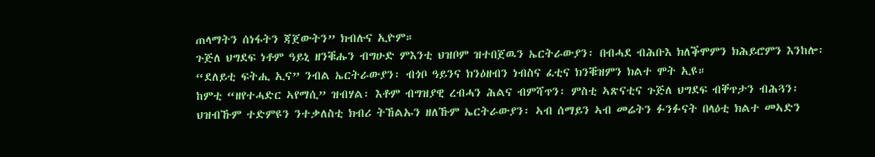ጠላማትን ሰነፋትን ጃጀውትን” ክብሉና ኢዮም።
ጉጅለ ህግደፍ ነቶም ዓይኒ ዘንቑሑን ብግሁድ ምእንቲ ህዝቦም ዝተበጀዉን ኤርትራውያን፡ በብሓደ ብሕቡእ ክለቕሞምን ክሕይሮምን እንከሎ፡ “ደለይቲ ፍትሒ ኢና” ንብል ኤርትራውያን፡ ብጎቦ ዓይንና ክንዕዘብን ነብስና ፈቲና ክንቑዝምን ክልተ ሞት ኢዩ።
ከምቲ “ዘየተሓድር ኣየማሲ” ዝብሃል፡ እቶም ብግዝያዊ ረብሓን ሕልና ብምሻጥን፡ ምስቲ ኣጽናቲና ጉጅለ ህግደፍ ብቐጥታን ብሕጓን፡ ህዝብኹም ተድምዩን ንተቃለስቲ ክብሪ ትኸልኡን ዘለኹም ኤርትራውያን፡ ኣብ ሰማይን ኣብ መሬትን ፉንፉናት በላዕቲ ክልተ መኣድን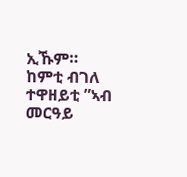ኢኹም።
ከምቲ ብገለ ተዋዘይቲ ”ኣብ መርዓይ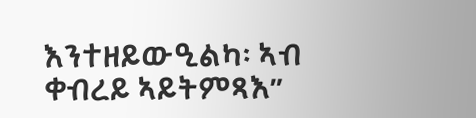እንተዘይውዒልካ፡ ኣብ ቀብረይ ኣይትምጻእ”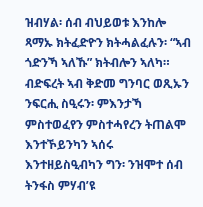ዝብሃል፡ ሰብ ብህይወቱ እንከሎ ጻማኡ ክትፈድዮን ክትሓልፈሉን፡ “ኣብ ጎድንኻ ኣለኹ” ክትብሎን ኣለካ። ብድፍረት ኣብ ቅድመ ግንባር ወጺኡን ንፍርሒ ስዒሩን፡ ምእንታኻ ምስተወፈየን ምስተሓየረን ትጠልሞ እንተኾይንካን ኣሰሩ እንተዘይስዒብካን ግን፡ ንዝሞተ ሰብ ትንፋስ ምሃብ’ዩ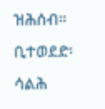ዝሕሰብ።
ቢተወደድ፡ ሳልሕ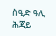ስዒድ ዓሊ ሕጃይ